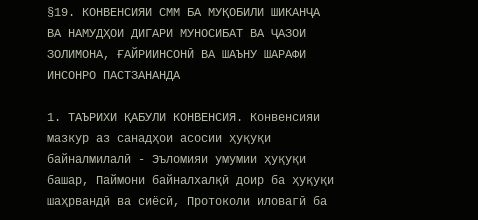§19. КОНВЕНСИЯИ СММ БА МУҚОБИЛИ ШИКАНҶА ВА НАМУДҲОИ ДИГАРИ МУНОСИБАТ ВА ҶАЗОИ ЗОЛИМОНА, ҒАЙРИИНСОНӢ ВА ШАЪНУ ШАРАФИ ИНСОНРО ПАСТЗАНАНДА

1. ТАЪРИХИ ҚАБУЛИ КОНВЕНСИЯ. Конвенсияи мазкур аз санадҳои асосии ҳуқуқи байналмилалӣ - Эъломияи умумии ҳуқуқи башар, Паймони байналхалқӣ доир ба ҳуқуқи шаҳрвандӣ ва сиёсӣ, Протоколи иловагӣ ба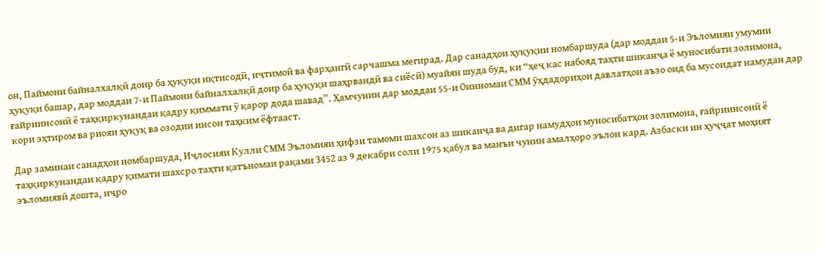он, Паймони байналхалқӣ доир ба ҳуқуқи иқтисодӣ, иҷтимоӣ ва фарҳангӣ сарчашма мегирад. Дар санадҳои ҳуқуқии номбаршуда (дар моддаи 5-и Эъломияи умумии ҳуқуқи башар, дар моддаи 7-и Паймони байналхалқӣ доир ба ҳуқуқи шаҳрвандӣ ва сиёсӣ) муайян шуда буд, ки “ҳеҷ кас набояд таҳти шиканҷа ё муносибати золимона, ғайриинсонӣ ё таҳқиркунандаи қадру қиммати ӯ қарор дода шавад”. Ҳамчунин дар моддаи 55-и Оинномаи СММ ӯҳдадориҳои давлатҳои аъзо оид ба мусоидат намудан дар кори эҳтиром ва риояи ҳуқуқ ва озодии инсон таҳким ёфтааст.

Дар заминаи санадҳои номбаршуда, Иҷлосияи Кулли СММ Эъломияи ҳифзи тамоми шахсон аз шиканҷа ва дигар намудҳои муносибатҳои золимона, ғайриинсонӣ ё таҳқиркунандаи қадру қимати шахсро таҳти қатъномаи рақами 3452 аз 9 декабри соли 1975 қабул ва манъи чунин амалҳоро эълон кард. Азбаски ин ҳуҷҷат моҳият эъломиявӣ дошта, иҷро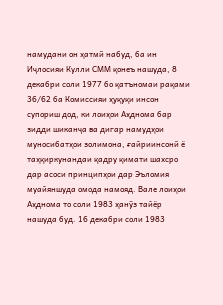намудани он ҳатмӣ набуд, ба ин Иҷлосияи Кулли СММ қонеъ нашуда, 8 декабри соли 1977 бо қатъномаи рақами 36/62 ба Комиссияи ҳуқуқи инсон супориш дод, ки лоиҳои Аҳднома бар зидди шиканҷа ва дигар намудҳои муносибатҳои золимона, ғайриинсонӣ ё таҳқиркунандаи қадру қимати шахсро дар асоси принципҳои дар Эъломия муайяншуда омода намояд. Вале лоиҳои Аҳднома то соли 1983 ҳанӯз тайёр нашуда буд. 16 декабри соли 1983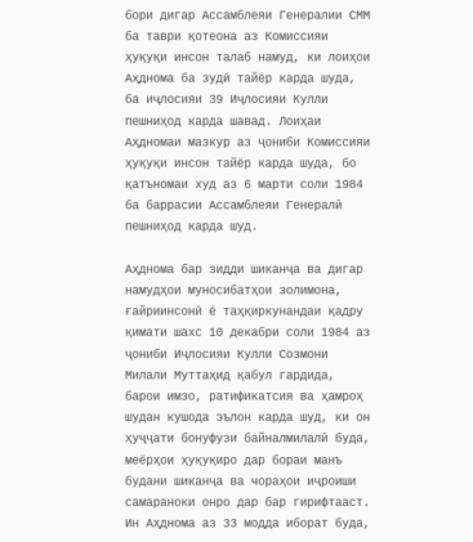бори дигар Ассамблеяи Генералии СММ ба таври қотеона аз Комиссияи ҳуқуқи инсон талаб намуд, ки лоиҳои Аҳднома ба зудӣ тайёр карда шуда, ба иҷлосияи 39 Иҷлосияи Кулли пешниҳод карда шавад. Лоиҳаи Аҳдномаи мазкур аз ҷониби Комиссияи ҳуқуқи инсон тайёр карда шуда, бо қатъномаи худ аз 6 марти соли 1984 ба баррасии Ассамблеяи Генералӣ пешниҳод карда шуд.

Аҳднома бар зидди шиканҷа ва дигар намудҳои муносибатҳои золимона, ғайриинсонӣ ё таҳқиркунандаи қадру қимати шахс 10 декабри соли 1984 аз ҷониби Иҷлосияи Кулли Созмони Милали Муттаҳид қабул гардида, барои имзо, ратификатсия ва ҳамроҳ шудан кушода эълон карда шуд, ки он ҳуҷҷати бонуфузи байналмилалӣ буда, меёрҳои ҳуқуқиро дар бораи манъ будани шиканҷа ва чораҳои иҷроиши самараноки онро дар бар гирифтааст. Ин Аҳднома аз 33 модда иборат буда,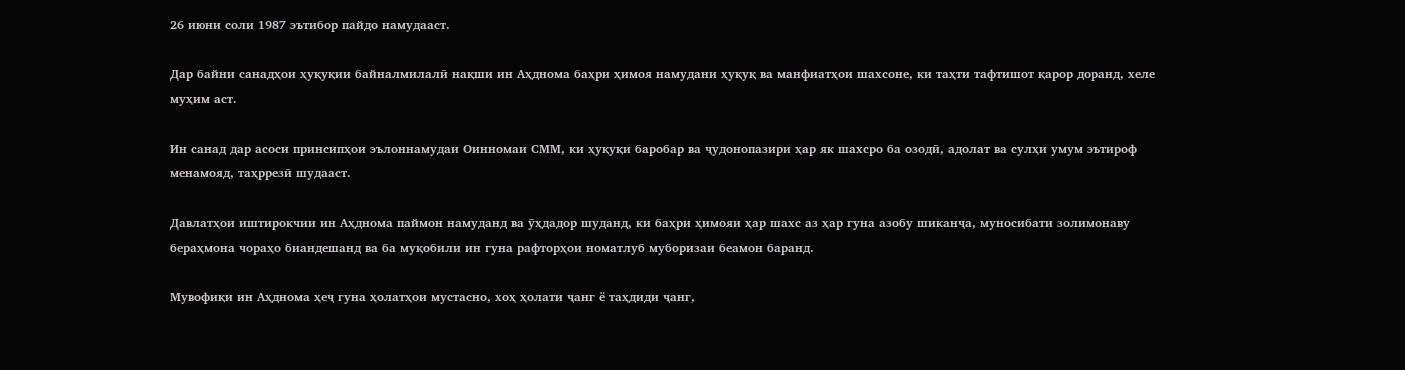26 июни соли 1987 эътибор пайдо намудааст.

Дар байни санадҳои ҳуқуқии байналмилалӣ нақши ин Аҳднома баҳри ҳимоя намудани ҳуқуқ ва манфиатҳои шахсоне, ки таҳти тафтишот қарор доранд, хеле муҳим аст.

Ин санад дар асоси принсипҳои эълоннамудаи Оинномаи СММ, ки ҳуқуқи баробар ва ҷудонопазири ҳар як шахсро ба озодӣ, адолат ва сулҳи умум эътироф менамояд, таҳррезӣ шудааст.

Давлатҳои иштирокчии ин Аҳднома паймон намуданд ва ӯҳдадор шуданд, ки баҳри ҳимояи ҳар шахс аз ҳар гуна азобу шиканҷа, муносибати золимонаву бераҳмона чораҳо биандешанд ва ба муқобили ин гуна рафторҳои номатлуб муборизаи беамон баранд.

Мувофиқи ин Аҳднома ҳеҷ гуна ҳолатҳои мустасно, хоҳ ҳолати ҷанг ё таҳдиди ҷанг,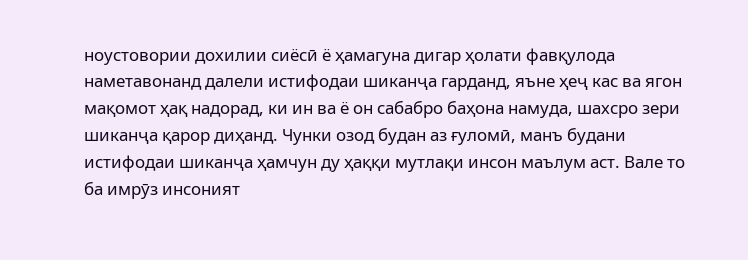ноустовории дохилии сиёсӣ ё ҳамагуна дигар ҳолати фавқулода наметавонанд далели истифодаи шиканҷа гарданд, яъне ҳеҷ кас ва ягон мақомот ҳақ надорад, ки ин ва ё он сабабро баҳона намуда, шахсро зери шиканҷа қарор диҳанд. Чунки озод будан аз ғуломӣ, манъ будани истифодаи шиканҷа ҳамчун ду ҳаққи мутлақи инсон маълум аст. Вале то ба имрӯз инсоният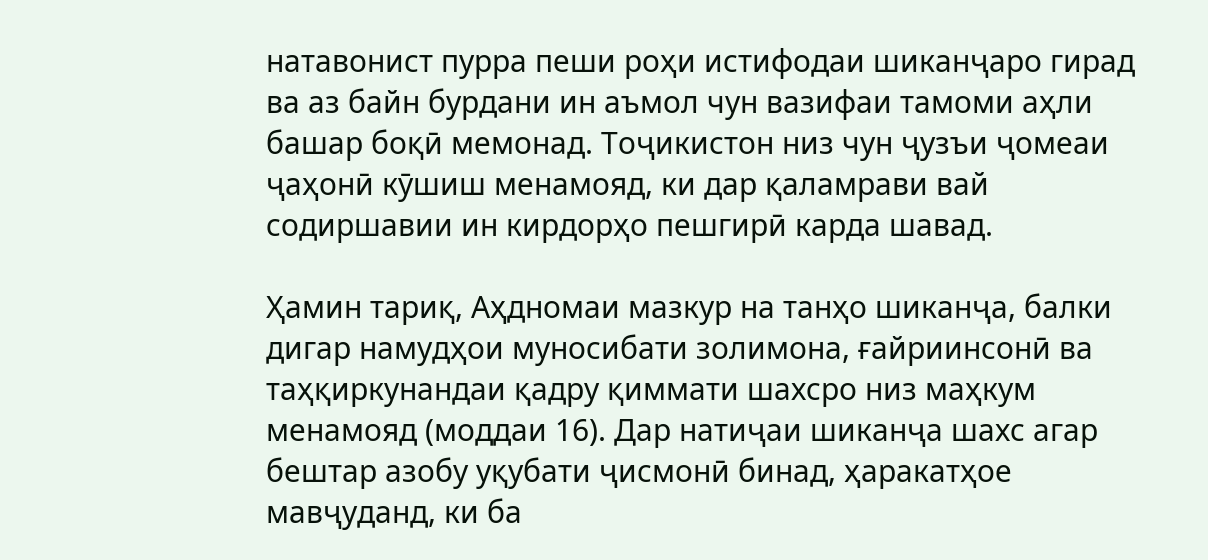натавонист пурра пеши роҳи истифодаи шиканҷаро гирад ва аз байн бурдани ин аъмол чун вазифаи тамоми аҳли башар боқӣ мемонад. Тоҷикистон низ чун ҷузъи ҷомеаи ҷаҳонӣ кӯшиш менамояд, ки дар қаламрави вай содиршавии ин кирдорҳо пешгирӣ карда шавад.

Ҳамин тариқ, Аҳдномаи мазкур на танҳо шиканҷа, балки дигар намудҳои муносибати золимона, ғайриинсонӣ ва таҳқиркунандаи қадру қиммати шахсро низ маҳкум менамояд (моддаи 16). Дар натиҷаи шиканҷа шахс агар бештар азобу уқубати ҷисмонӣ бинад, ҳаракатҳое мавҷуданд, ки ба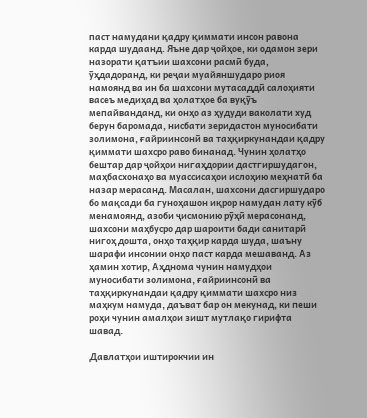паст намудани қадру қиммати инсон равона карда шудаанд. Яъне дар ҷойҳое, ки одамон зери назорати қатъии шахсони расмӣ буда, ӯҳдадоранд, ки реҷаи муайяншударо риоя намоянд ва ин ба шахсони мутасаддӣ салоҳияти васеъ медиҳад ва ҳолатҳое ба вуқӯъ мепайванданд, ки онҳо аз ҳудуди ваколати худ берун баромада, нисбати зеридастон муносибати золимона, ғайриинсонӣ ва таҳқиркунандаи қадру қиммати шахсро раво бинанад. Чунин ҳолатҳо бештар дар ҷойҳои нигаҳдории дастгиршудагон, маҳбасхонаҳо ва муассисаҳои ислоҳию меҳнатӣ ба назар мерасанд. Масалан, шахсони дасгиршударо бо мақсади ба гуноҳашон иқрор намудан лату кӯб менамоянд, азоби ҷисмонию рӯҳӣ мерасонанд, шахсони маҳбусро дар шароити бади санитарӣ нигоҳ дошта, онҳо таҳқир карда шуда, шаъну шарафи инсонии онҳо паст карда мешаванд. Аз ҳамин хотир, Аҳднома чунин намудҳои муносибати золимона, ғайриинсонӣ ва таҳқиркунандаи қадру қиммати шахсро низ маҳкум намуда, даъват бар он мекунад, ки пеши роҳи чунин амалҳои зишт мутлақо гирифта шавад.

Давлатҳои иштирокчии ин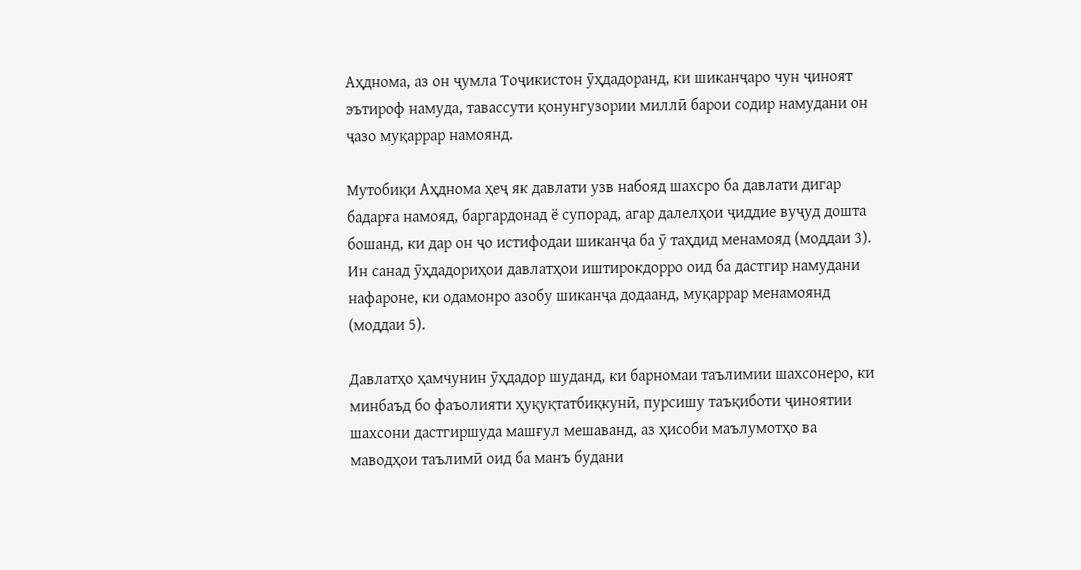Аҳднома, аз он ҷумла Тоҷикистон ӯҳдадоранд, ки шиканҷаро чун ҷиноят эътироф намуда, тавассути қонунгузории миллӣ барои содир намудани он ҷазо муқаррар намоянд.

Мутобиқи Аҳднома ҳеҷ як давлати узв набояд шахсро ба давлати дигар бадарға намояд, баргардонад ё супорад, агар далелҳои ҷиддие вуҷуд дошта бошанд, ки дар он ҷо истифодаи шиканҷа ба ӯ таҳдид менамояд (моддаи 3). Ин санад ӯҳдадориҳои давлатҳои иштирокдорро оид ба дастгир намудани нафароне, ки одамонро азобу шиканҷа додаанд, муқаррар менамоянд (моддаи 5).

Давлатҳо ҳамчунин ӯҳдадор шуданд, ки барномаи таълимии шахсонеро, ки минбаъд бо фаъолияти ҳуқуқтатбиқкунӣ, пурсишу таъқиботи ҷиноятии шахсони дастгиршуда машғул мешаванд, аз ҳисоби маълумотҳо ва маводҳои таълимӣ оид ба манъ будани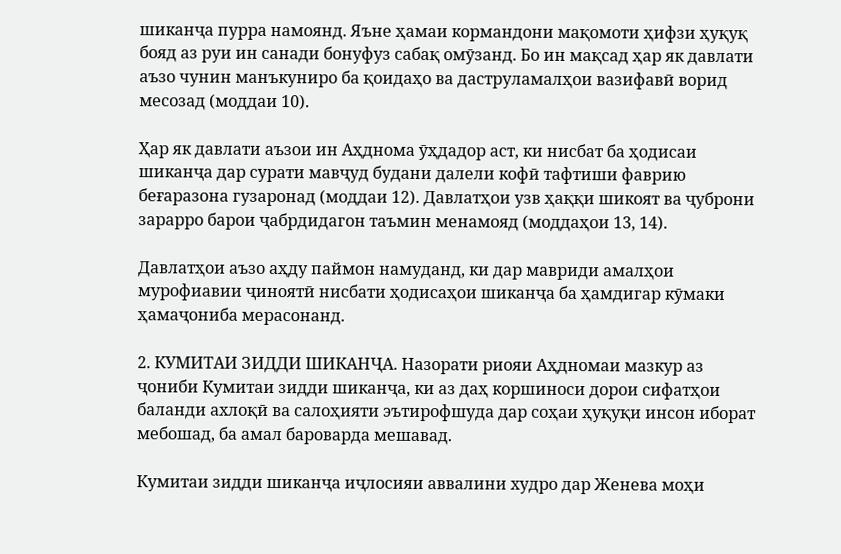шиканҷа пурра намоянд. Яъне ҳамаи кормандони мақомоти ҳифзи ҳуқуқ бояд аз руи ин санади бонуфуз сабақ омӯзанд. Бо ин мақсад ҳар як давлати аъзо чунин манъкуниро ба қоидаҳо ва даструламалҳои вазифавӣ ворид месозад (моддаи 10).

Ҳар як давлати аъзои ин Аҳднома ӯҳдадор аст, ки нисбат ба ҳодисаи шиканҷа дар сурати мавҷуд будани далели кофӣ тафтиши фаврию беғаразона гузаронад (моддаи 12). Давлатҳои узв ҳаққи шикоят ва ҷуброни зарарро барои ҷабрдидагон таъмин менамояд (моддаҳои 13, 14).

Давлатҳои аъзо аҳду паймон намуданд, ки дар мавриди амалҳои мурофиавии ҷиноятӣ нисбати ҳодисаҳои шиканҷа ба ҳамдигар кӯмаки ҳамаҷониба мерасонанд.

2. КУМИТАИ ЗИДДИ ШИКАНҶА. Назорати риояи Аҳдномаи мазкур аз ҷониби Кумитаи зидди шиканҷа, ки аз даҳ коршиноси дорои сифатҳои баланди ахлоқӣ ва салоҳияти эътирофшуда дар соҳаи ҳуқуқи инсон иборат мебошад, ба амал бароварда мешавад.

Кумитаи зидди шиканҷа иҷлосияи аввалини худро дар Женева моҳи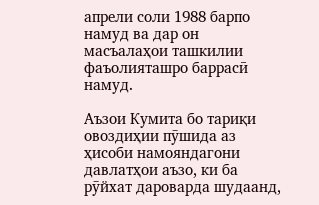апрели соли 1988 барпо намуд ва дар он масъалаҳои ташкилии фаъолияташро баррасӣ намуд.

Аъзои Кумита бо тариқи овоздиҳии пӯшида аз ҳисоби намояндагони давлатҳои аъзо, ки ба рӯйхат дароварда шудаанд,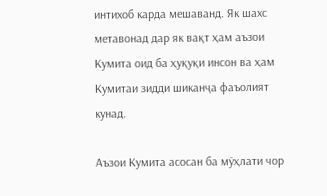интихоб карда мешаванд. Як шахс метавонад дар як вақт ҳам аъзои Кумита оид ба ҳуқуқи инсон ва ҳам Кумитаи зидди шиканҷа фаъолият кунад.

Аъзои Кумита асосан ба мӯҳлати чор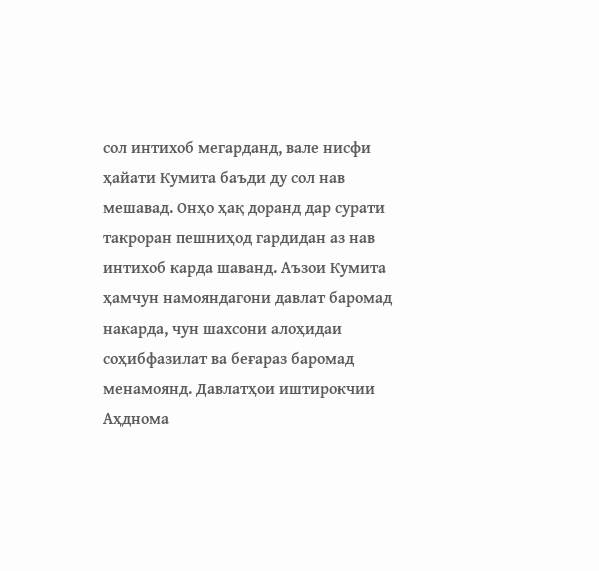сол интихоб мегарданд, вале нисфи ҳайати Кумита баъди ду сол нав мешавад. Онҳо ҳақ доранд дар сурати такроран пешниҳод гардидан аз нав интихоб карда шаванд. Аъзои Кумита ҳамчун намояндагони давлат баромад накарда, чун шахсони алоҳидаи соҳибфазилат ва беғараз баромад менамоянд. Давлатҳои иштирокчии Аҳднома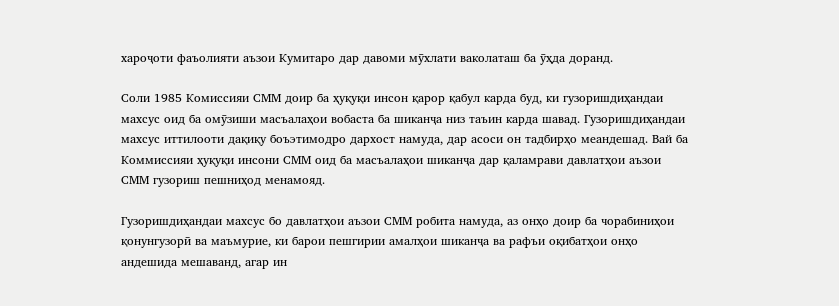хароҷоти фаъолияти аъзои Кумитаро дар давоми мӯхлати ваколаташ ба ӯҳда доранд.

Соли 1985 Комиссияи СММ доир ба ҳуқуқи инсон қарор қабул карда буд, ки гузоришдиҳандаи махсус оид ба омӯзиши масъалаҳои вобаста ба шиканҷа низ таъин карда шавад. Гузоришдиҳандаи махсус иттилооти дақиқу боъэтимодро дархост намуда, дар асоси он тадбирҳо меандешад. Вай ба Коммиссияи ҳуқуқи инсони СММ оид ба масъалаҳои шиканҷа дар қаламрави давлатҳои аъзои СММ гузориш пешниҳод менамояд.

Гузоришдиҳандаи махсус бо давлатҳои аъзои СММ робита намуда, аз онҳо доир ба чорабиниҳои қонунгузорӣ ва маъмурие, ки барои пешгирии амалҳои шиканҷа ва рафъи оқибатҳои онҳо андешида мешаванд, агар ин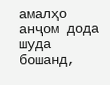амалҳо анҷом дода шуда бошанд,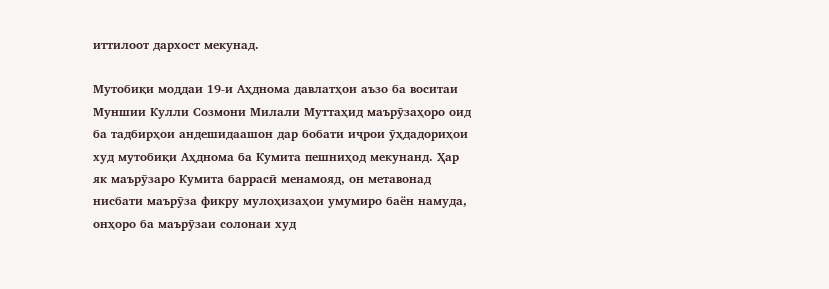иттилоот дархост мекунад.

Мутобиқи моддаи 19-и Аҳднома давлатҳои аъзо ба воситаи Муншии Кулли Созмони Милали Муттаҳид маърӯзаҳоро оид ба тадбирҳои андешидаашон дар бобати иҷрои ӯҳдадориҳои худ мутобиқи Аҳднома ба Кумита пешниҳод мекунанд. Ҳар як маърӯзаро Кумита баррасӣ менамояд, он метавонад нисбати маърӯза фикру мулоҳизаҳои умумиро баён намуда, онҳоро ба маърӯзаи солонаи худ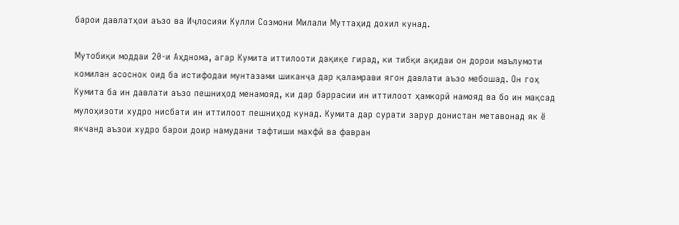барои давлатҳои аъзо ва Иҷлосияи Кулли Созмони Милали Муттаҳид дохил кунад.

Мутобиқи моддаи 20-и Аҳднома, агар Кумита иттилооти дақиқе гирад, ки тибқи ақидаи он дорои маълумоти комилан асоснок оид ба истифодаи мунтазами шиканҷа дар қаламрави ягон давлати аъзо мебошад. Он гоҳ Кумита ба ин давлати аъзо пешниҳод менамояд, ки дар баррасии ин иттилоот ҳамкорӣ намояд ва бо ин мақсад мулоҳизоти худро нисбати ин иттилоот пешниҳод кунад. Кумита дар сурати зарур донистан метавонад як ё якчанд аъзои худро барои доир намудани тафтиши махфӣ ва фавран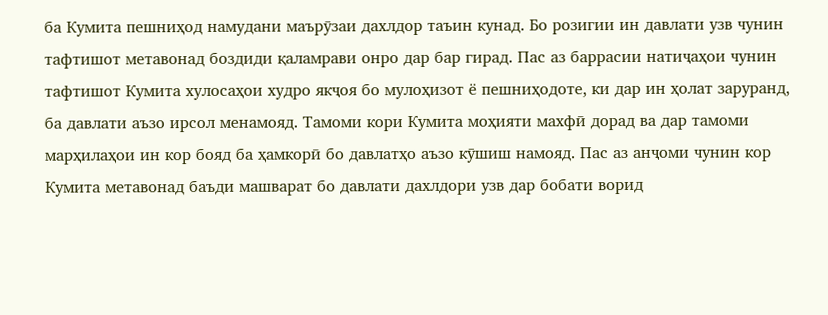ба Кумита пешниҳод намудани маърӯзаи дахлдор таъин кунад. Бо розигии ин давлати узв чунин тафтишот метавонад боздиди қаламрави онро дар бар гирад. Пас аз баррасии натиҷаҳои чунин тафтишот Кумита хулосаҳои худро якҷоя бо мулоҳизот ё пешниҳодоте, ки дар ин ҳолат заруранд, ба давлати аъзо ирсол менамояд. Тамоми кори Кумита моҳияти махфӣ дорад ва дар тамоми марҳилаҳои ин кор бояд ба ҳамкорӣ бо давлатҳо аъзо кӯшиш намояд. Пас аз анҷоми чунин кор Кумита метавонад баъди машварат бо давлати дахлдори узв дар бобати ворид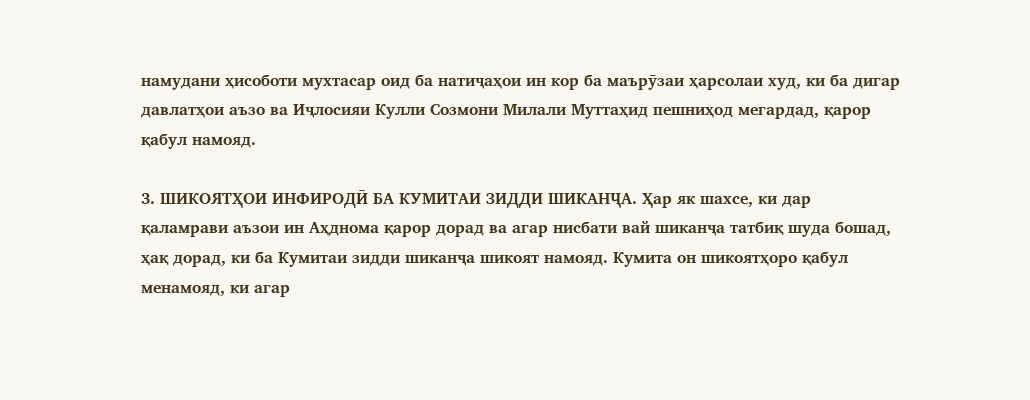намудани ҳисоботи мухтасар оид ба натиҷаҳои ин кор ба маърӯзаи ҳарсолаи худ, ки ба дигар давлатҳои аъзо ва Иҷлосияи Кулли Созмони Милали Муттаҳид пешниҳод мегардад, қарор қабул намояд.

3. ШИКОЯТҲОИ ИНФИРОДӢ БА КУМИТАИ ЗИДДИ ШИКАНҶА. Ҳар як шахсе, ки дар қаламрави аъзои ин Аҳднома қарор дорад ва агар нисбати вай шиканҷа татбиқ шуда бошад, ҳақ дорад, ки ба Кумитаи зидди шиканҷа шикоят намояд. Кумита он шикоятҳоро қабул менамояд, ки агар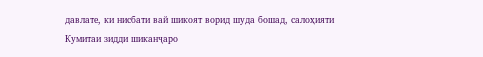давлате, ки нисбати вай шикоят ворид шуда бошад, салоҳияти Кумитаи зидди шиканҷаро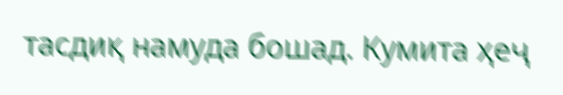тасдиқ намуда бошад. Кумита ҳеҷ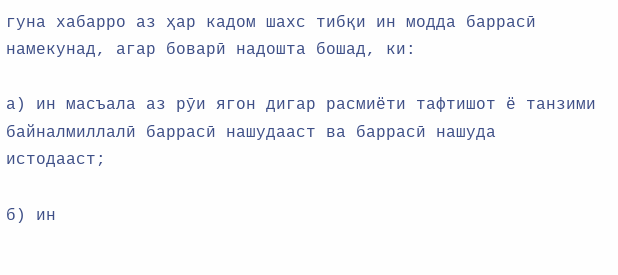гуна хабарро аз ҳар кадом шахс тибқи ин модда баррасӣ намекунад, агар боварӣ надошта бошад, ки:

а) ин масъала аз рӯи ягон дигар расмиёти тафтишот ё танзими байналмиллалӣ баррасӣ нашудааст ва баррасӣ нашуда истодааст;

б) ин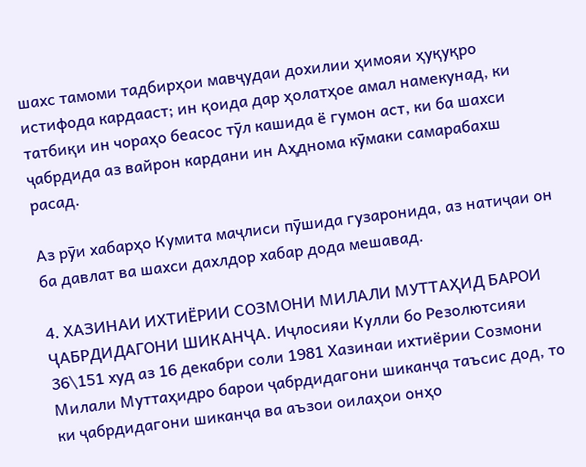шахс тамоми тадбирҳои мавҷудаи дохилии ҳимояи ҳуқуқро истифода кардааст; ин қоида дар ҳолатҳое амал намекунад, ки татбиқи ин чораҳо беасос тӯл кашида ё гумон аст, ки ба шахси ҷабрдида аз вайрон кардани ин Аҳднома кӯмаки самарабахш расад.

Аз рӯи хабарҳо Кумита маҷлиси пӯшида гузаронида, аз натиҷаи он ба давлат ва шахси дахлдор хабар дода мешавад.

4. ХАЗИНАИ ИХТИЁРИИ СОЗМОНИ МИЛАЛИ МУТТАҲИД БАРОИ ҶАБРДИДАГОНИ ШИКАНҶА. Иҷлосияи Кулли бо Резолютсияи 36\151 худ аз 16 декабри соли 1981 Хазинаи ихтиёрии Созмони Милали Муттаҳидро барои ҷабрдидагони шиканҷа таъсис дод, то ки ҷабрдидагони шиканҷа ва аъзои оилаҳои онҳо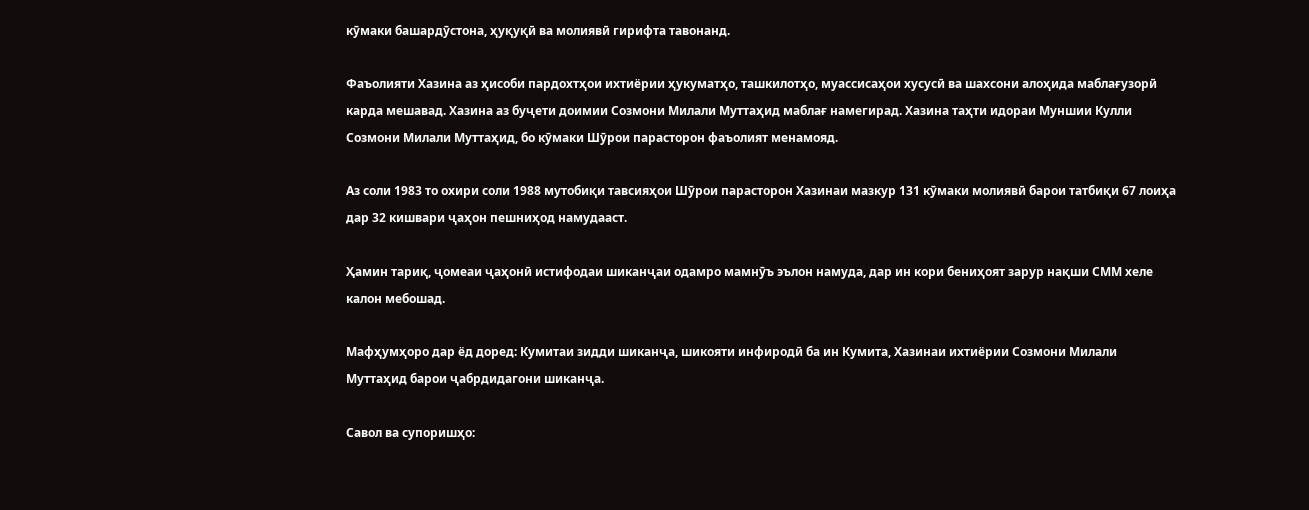кӯмаки башардӯстона, ҳуқуқӣ ва молиявӣ гирифта тавонанд.

Фаъолияти Хазина аз ҳисоби пардохтҳои ихтиёрии ҳукуматҳо, ташкилотҳо, муассисаҳои хусусӣ ва шахсони алоҳида маблағузорӣ карда мешавад. Хазина аз буҷети доимии Созмони Милали Муттаҳид маблағ намегирад. Хазина таҳти идораи Муншии Кулли Созмони Милали Муттаҳид, бо кӯмаки Шӯрои парасторон фаъолият менамояд.

Аз соли 1983 то охири соли 1988 мутобиқи тавсияҳои Шӯрои парасторон Хазинаи мазкур 131 кӯмаки молиявӣ барои татбиқи 67 лоиҳа дар 32 кишвари ҷаҳон пешниҳод намудааст.

Ҳамин тариқ, ҷомеаи ҷаҳонӣ истифодаи шиканҷаи одамро мамнӯъ эълон намуда, дар ин кори бениҳоят зарур нақши СММ хеле калон мебошад.

Мафҳумҳоро дар ёд доред: Кумитаи зидди шиканҷа, шикояти инфиродӣ ба ин Кумита, Хазинаи ихтиёрии Созмони Милали Муттаҳид барои ҷабрдидагони шиканҷа.

Савол ва супоришҳо: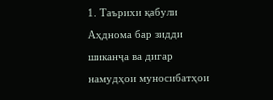1. Таърихи қабули Аҳднома бар зидди шиканҷа ва дигар намудҳои муносибатҳои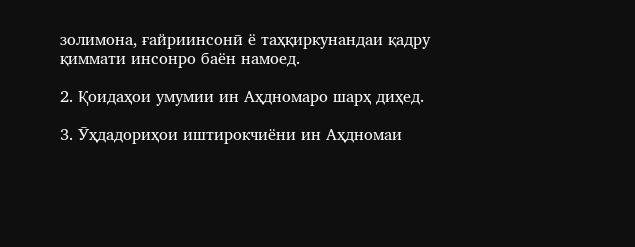золимона, ғайриинсонӣ ё таҳқиркунандаи қадру қиммати инсонро баён намоед.

2. Қоидаҳои умумии ин Аҳдномаро шарҳ диҳед.

3. Ӯҳдадориҳои иштирокчиёни ин Аҳдномаи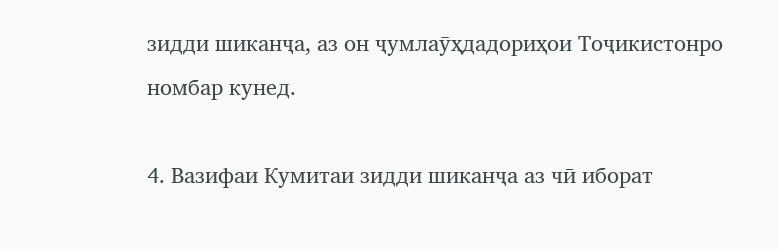зидди шиканҷа, аз он ҷумлаӯҳдадориҳои Тоҷикистонро номбар кунед.

4. Вазифаи Кумитаи зидди шиканҷа аз чӣ иборат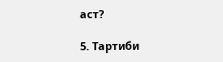аст?

5. Тартиби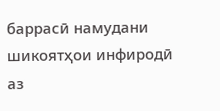баррасӣ намудани шикоятҳои инфиродӣ аз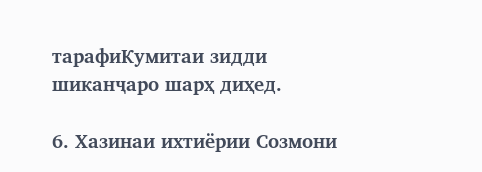тарафиКумитаи зидди шиканҷаро шарҳ диҳед.

6. Хазинаи ихтиёрии Созмони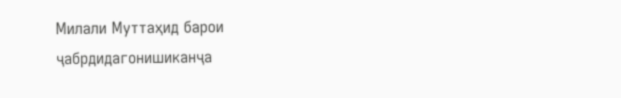Милали Муттаҳид барои ҷабрдидагонишиканҷа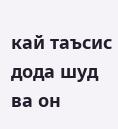кай таъсис дода шуд ва он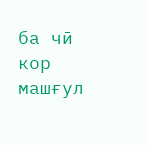ба чӣ кор машғул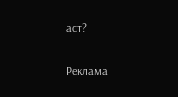аст?

Реклама